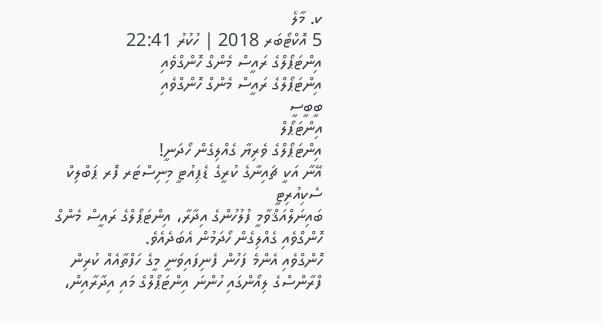ކ. މާލެ
5 އޮކްޓޯބަރ 2018 | ހުކުރު 22:41
އިންޓަޕޯލްގެ ރައީސް މެންގް ހޮންގްވެއި
އިންޓަޕޯލްގެ ރައީސް މެންގް ހޮންގްވެއި
ބީބީސީ
އިންޓަޕޯލް
އިންޓަޕޯލްގެ ވެރިޔާ ގެއްލިގެން ހޯދަނީ!
އޭނާ އަކީ ޗައިނާގެ ކުރީގެ ޑެޕިއުޓީ މިނިސްޓަރ ފޮރ ޕަބްލިކް ސެކިއުރިޓީ
ބައިނަލްއަޤްވާމީ ފުލުހުންގެ އިދާރާ، އިންޓަޕޯލްގެ ރައީސް މެންގް ހޮންގްވެއި ގެއްލިގެން ހޯދަމުން އެބަދެއެވެ.
ހޮންގްވެއި އެންމެ ފަހުން ފެނިފައިވަނީ މީގެ ހަފްތާއެއް ކުރިން ފްރާންސްގެ ލިއޯންގައި ހުންނަ އިންޓަޕޯލްގެ މައި އިދާރާއިން،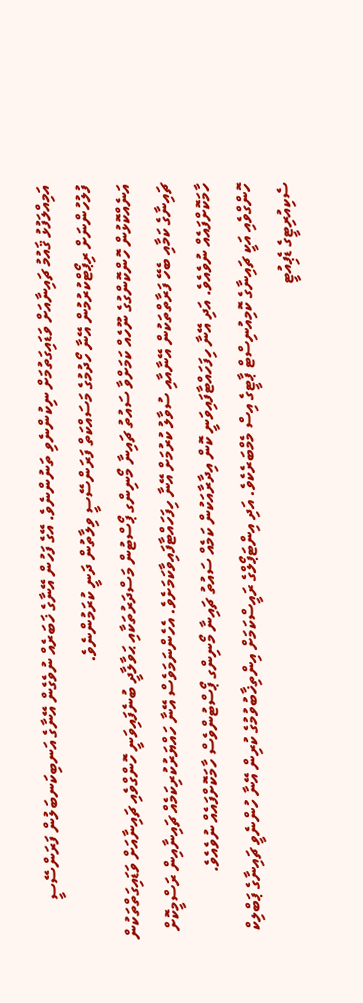އަމިއްލަފުޅު ޤައުމު ޗައިނާއަށް ވަޑައިގަތުމަށް ނިކުންނެވި ތަނުންނެވެ. އޭގެ ފަހުން އޭނާގެ ޚަބަރެއް ނުވެގެން އޭނާގެ އަނބިކަނބަލުން ފަރަންސޭސީ ފުލުހުންނަށް ރިޕޯޓްކުރުމުން އޭނާ ހޯދުމުގެ މަސައްކަތް ފަރަންސޭސީ ވިލާތުން ދަނީ ކުރަމުންނެވެ.
އަނެއްކޮޅުން ހޮންކޮންގުގެ ނޫހެއް ކަމަށްވާ ސައުތު ޗައިނާ މޯނިންގ ޕޯސްޓުން މަސްދަރުތަކާއި ޙަވާލާދީ ބުނެފައިވަނީ ހޮންގްވެއި ޗައިނާއަށް ވަޑައިގަތްތަކުން ޗައިނާގެ ކަމާއި ބެހޭ ފަރާތްތަކުން އޭނާއާއި ސުވާލު ކުރުމަށް އޭނާ ހިފަހައްޓާފައިވާކަމަށެވެ. އެހެންނަމަވެސް އޭނާ ހައްޔަރުކުރިކަމެއް ޗައިނާއިން ރަސްމީކޮށް ހާމަކޮށްފައެއް ނުވެއެވެ. އަދި އޭނާ ހިފަހައްޓާފައިވަނީ ކޮން އިދާރާއަކުން ކަމެއް ސައުތު ޗައިނާ މޯނިންގ ޕޯސްޓުންވެސް ހާމަކޮށްފައެއް ނުވެއެވެ.
ހޮންގްވެއި އަކީ ޗައިނާގެ ކޮމިއުނިސްޓް ޕާޓީގެ އިސް މެމްބަރެކެވެ. އަދި އިންޓަޕޯލްގެ ރައީސްކަމަށް އިންތިޚާބުވުމުގެ ކުރިން އޭނާ ހުންނެވީ ޗައިނާގެ ޕަބްލިކް ސެކިއުރިޓީގެ ޑެޕިއުޓީ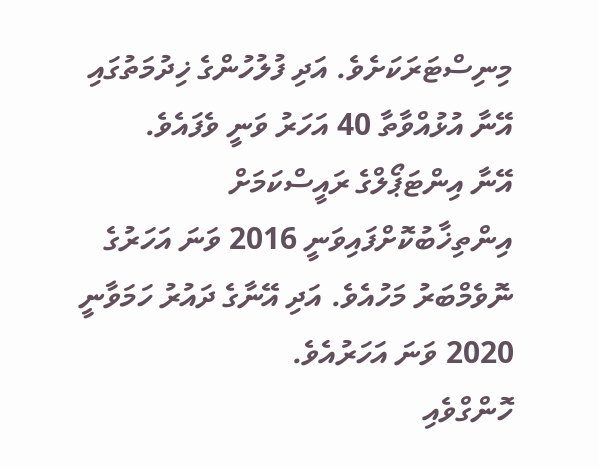މިނިސްޓަރަކަށެވެ. އަދި ފުލުހުންގެ ޚިދުމަތުގައި އޭނާ އުޅުއްވާތާ 40 އަހަރު ވަނީ ވެފައެވެ.
އޭނާ އިންޓަޕޯލްގެ ރައީސްކަމަށް އިންތިޚާބުކޮށްފައިވަނީ 2016 ވަނަ އަހަރުގެ ނޮވެމްބަރު މަހުއެވެ. އަދި އޭނާގެ ދައުރު ހަމަވާނީ 2020 ވަނަ އަހަރުއެވެ.
ހޮންގްވެއި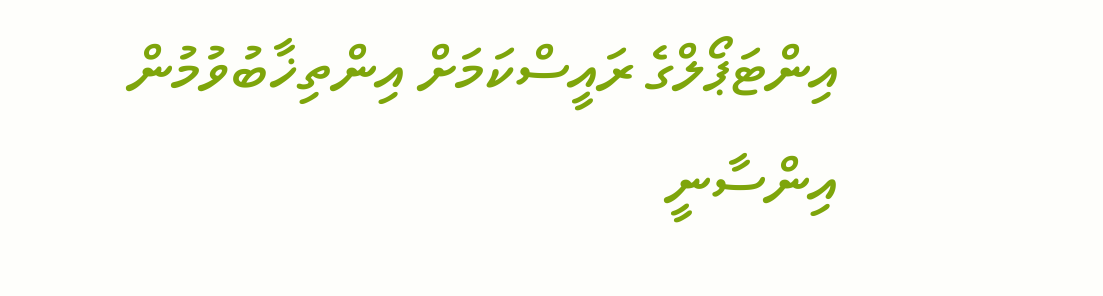އިންޓަޕޯލްގެ ރައީސްކަމަށް އިންތިޚާބުވުމުން އިންސާނީ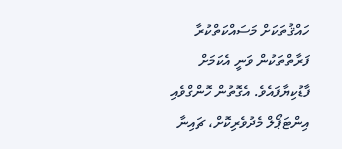ހައްޤުތަކަށް މަސައްކަތްކުރާ ފަރާތްތަކުން ވަނީ އެކަމަށް ފާޑުކިޔާފައެވެ. އެގޮތުން ހޮންގްވެއި އިންޓަޕޯލް މެދުވެރިކޮށް، ޗައިނާ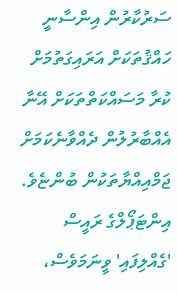ސަރުކާރުން އިންސާނީ ހައްޤުތަކަށް އަރައިގަތުމަށް ކުރާ މަސައްކަތްތަކަށް އޭނާ އެއްބާރުލުން ދެއްވާނެކަމަށް ޖަމްއިއްޔާތަކުން ބުންޏެވެ.
އިންޓަޕޯލްގެ ރައީސް 'ގެއްލިފައި' ވީނަމަވެސް،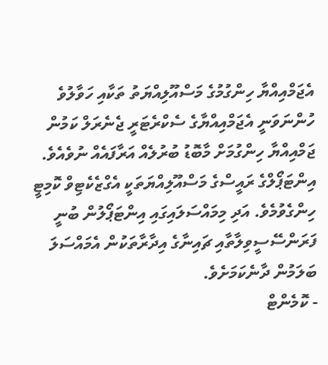އެޖަމްއިއްޔާ ހިންގުމުގެ މަސްއޫލިއްޔަތު ތަކާއި ހަވާލުވެ ހުންނަވަނީ އެޖަމްއިއްޔާގެ ސެކްރެޓަރީ ޖެނެރަލް ކަމުން ޖަމްއިއްޔާ ހިންގުމަށް މާބޮޑު ބުރުލެއް އަރާފައެއް ނުވެއެވެ. އިންޓަޕޯލްގެ ރައީސްގެ މަސްއޫލިއްޔަތަކީ އެގްޒެކެޓިވް ކޮމިޓީ ހިންގެވުމެވެ. އަދި މިމައްސަލައިގައި އިންޓަޕޯލުން ބުނީ ފަރަންސޭސީވިލާތާއި ޗައިނާގެ އިދާރާތަކުން އެމައްސަލަ ބަލަމުން ދާނެކަމަށެވެ.
- ކޮމެންޓް